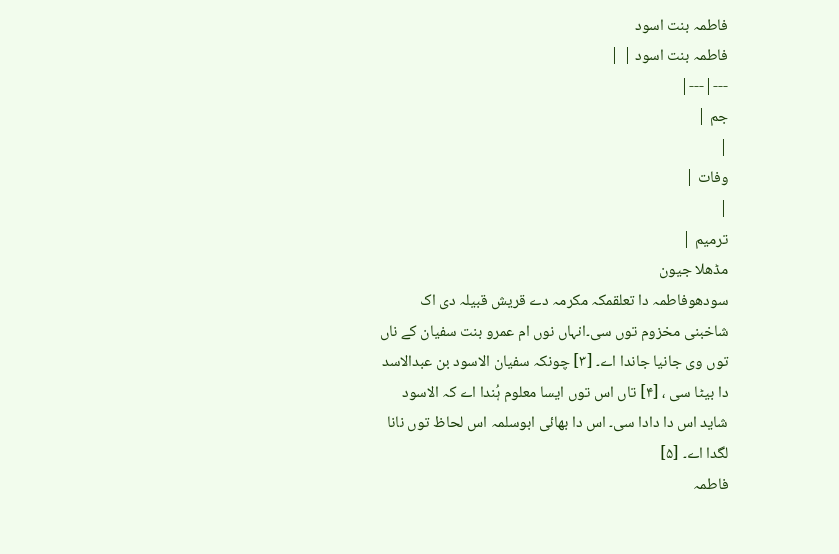فاطمہ بنت اسود
فاطمہ بنت اسود | |
---|---|
جم |
|
وفات |
|
ترمیم |
مڈھلا جیون
سودھوفاطمہ دا تعلقمکہ مکرمہ دے قریش قبیلہ دی اک شاخبنی مخزوم توں سی۔انہاں نوں ام عمرو بنت سفیان کے ناں توں وی جانیا جاندا اے۔ [۳] چونکہ سفیان الاسود بن عبدالاسد دا بیٹا سی ، [۴] تاں اس توں ایسا معلوم ہُندا اے کہ الاسود شاید اس دا دادا سی۔ اس دا بھائی ابوسلمہ اس لحاظ توں نانا لگدا اے۔ [۵]
فاطمہ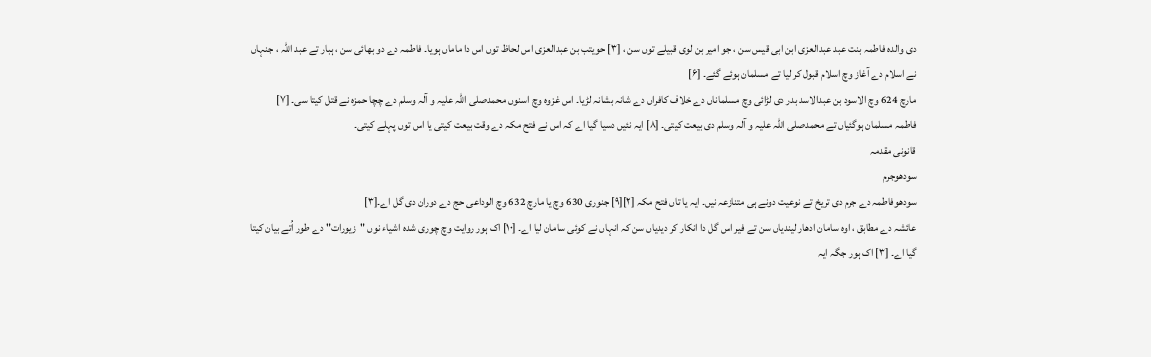دی والدہ فاطمہ بنت عبد عبدالعزی ابن ابی قیس سن ، جو امیر بن لوی قبیلے توں سن ، [۳] حویتب بن عبدالعزی اس لحاظ توں اس دا ماماں ہويا۔ فاطمہ دے دو بھائی سن ، ہبار تے عبد اللہ ، جنہاں نے اسلام دے آغاز وچ اسلام قبول کر ليا تے مسلمان ہوئے گئے۔ [۶]
مارچ 624 وچ الاسود بن عبدالاسد بدر دی لڑائی وچ مسلماناں دے خلاف کافراں دے شانہ بشانہ لڑیا۔ اس غزوہ وچ اسنوں محمدصلی اللہ علیہ و آلہ وسلم دے چچا حمزہ نے قتل کيتا سی۔ [۷]
فاطمہ مسلمان ہوگئياں تے محمدصلی اللہ علیہ و آلہ وسلم دی بیعت کيتی۔ [۸] ایہ نئيں دسیا گیا اے کہ اس نے فتح مکہ دے وقت بیعت کيتی یا اس توں پہلے کیتی۔
قانونی مقدمہ
سودھوجرم
سودھوفاطمہ دے جرم دی تریخ تے نوعیت دونے ہی متنازعہ نيں۔ ایہ یا تاں فتح مکہ [۲][۹] جنوری 630 وچ یا مارچ 632 وچ الوداعی حج دے دوران دی گل اے۔[۳]
عائشہ دے مطابق ، اوہ سامان ادھار لیندیاں سن تے فیر اس گل دا انکار کر دیدیاں سن کہ انہاں نے کوئی سامان لیا اے۔ [۱۰] اک ہور روایت وچ چوری شدہ اشیاء نوں "زیورات" دے طور اُتے بیان کيتا گیا اے۔ [۳] اک ہور جگہ ایہ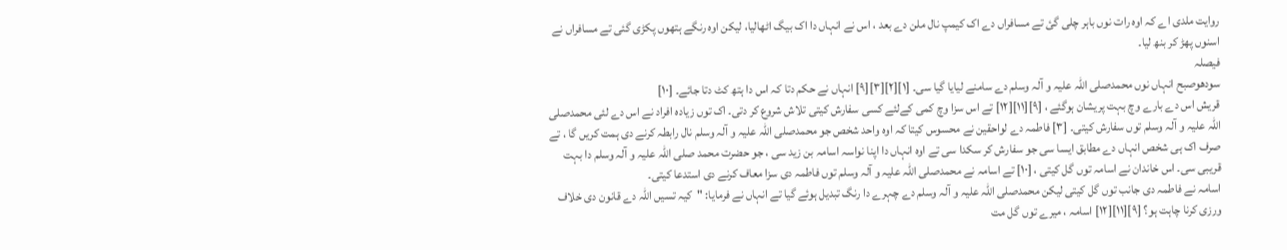روایت ملدی اے کہ اوہ رات نوں باہر چلی گئ تے مسافراں دے اک کیمپ نال ملن دے بعد ، اس نے انہاں دا اک بیگ اٹھالیا، لیکن اوہ رنگے ہتھوں پکڑی گئی تے مسافراں نے اسنوں پھڑ کر بنھ لیا۔
فیصلہ
سودھوصبح انہاں نوں محمدصلی اللہ علیہ و آلہ وسلم دے سامنے لیایا گیا سی۔ [۱][۲][۳][۹] انہاں نے حکم دتا کہ اس دا ہتھ کٹ دتا جائے۔ [۱۰]
قریش اس دے بارے وچ بہت پریشان ہوگئے ، [۹][۱۱][۱۲] تے اس سزا وچ کمی کےلئے کسی سفارش کيتی تلاش شروع کر دتی۔ اک توں زیادہ افراد نے اس دے لئی محمدصلی اللہ علیہ و آلہ وسلم توں سفارش کيتی۔ [۳] فاطمہ دے لواحقین نے محسوس کيتا کہ اوہ واحد شخص جو محمدصلی اللہ علیہ و آلہ وسلم نال رابطہ کرنے دی ہمت کريں گا ، تے صرف اک ہی شخص انہاں دے مطابق ایسا سی جو سفارش کر سکدا سی تے اوہ انہاں دا اپنا نواسہ اسامہ بن زید سی ، جو حضرت محمد صلی اللہ علیہ و آلہ وسلم دا بہت قریبی سی۔ اس خاندان نے اسامہ توں گل کيتی ، [۱۰] تے اسامہ نے محمدصلی اللہ علیہ و آلہ وسلم توں فاطمہ دی سزا معاف کرنے دی استدعا کيتی۔
اسامہ نے فاطمہ دی جانب توں گل کيتی لیکن محمدصلی اللہ علیہ و آلہ وسلم دے چہرے دا رنگ تبدیل ہوئے گیا تے انہاں نے فرمایا: "کیہ تسيں اللہ دے قانون دی خلاف ورزی کرنا چاہت ہو؟ [۹][۱۱][۱۲] اسامہ ، میرے توں گل مت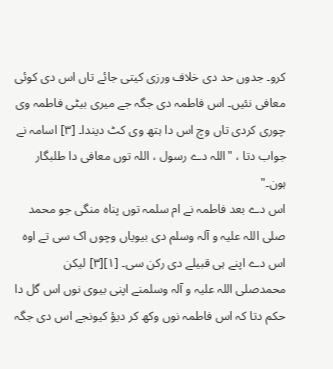کرو۔ جدوں حد دی خلاف ورزی کيتی جائے تاں اس دی کوئی معافی نئيں۔ اس فاطمہ دی جگہ جے میری بیٹی فاطمہ وی چوری کردی تاں وچ اس دا ہتھ وی کٹ دیندا۔ [۳] اسامہ نے جواب دتا ، "اللہ دے رسول ، اللہ توں معافی دا طلبگار ہون۔"
اس دے بعد فاطمہ نے ام سلمہ توں پناہ منگی جو محمد صلی اللہ علیہ و آلہ وسلم دی بیویاں وچوں اک سی تے اوہ اس دے اپنے ہی قبیلے دی رکن سی۔ [۱][۳] لیکن محمدصلی اللہ علیہ و آلہ وسلمنے اپنی بیوی نوں اس گل دا حکم دتا کہ اس فاطمہ نوں وکھ کر دیؤ کیونجے اس دی جگہ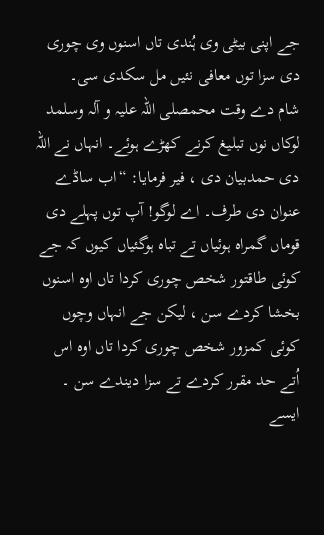جے اپنی بیٹی وی ہُندی تاں اسنوں وی چوری دی سزا توں معافی نئيں مل سکدی سی۔
شام دے وقت محمصلی اللہ علیہ و آلہ وسلمد لوکاں نوں تبلیغ کرنے کھڑے ہوئے۔ انہاں نے اللہ دی حمدبیان دی ، فیر فرمایا: “اب ساڈے عنوان دی طرف۔ اے لوگو! آپ توں پہلے دی قوماں گمراہ ہوئیاں تے تباہ ہوگئياں کیوں کہ جے کوئی طاقتور شخص چوری کردا تاں اوہ اسنوں بخشا کردے سن ، لیکن جے انہاں وچوں کوئی کمزور شخص چوری کردا تاں اوہ اس اُتے حد مقرر کردے تے سزا دیندے سن ۔ ايسے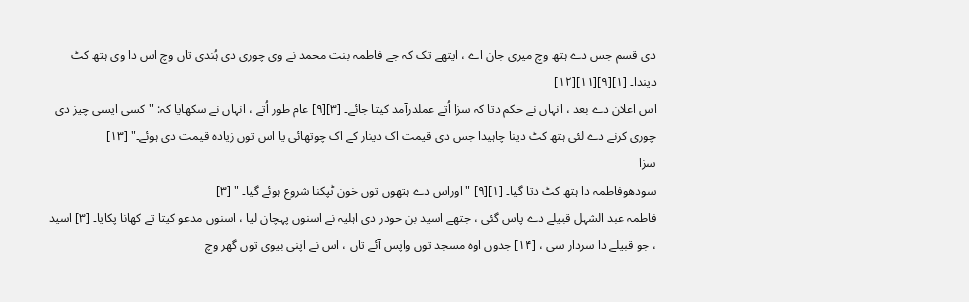دی قسم جس دے ہتھ وچ میری جان اے ، ایتھے تک کہ جے فاطمہ بنت محمد نے وی چوری دی ہُندی تاں وچ اس دا وی ہتھ کٹ دیندا۔ [۱][۹][۱۱][۱۲]
اس اعلان دے بعد ، انہاں نے حکم دتا کہ سزا اُتے عملدرآمد کيتا جائے۔ [۳][۹] عام طور اُتے ، انہاں نے سکھایا کہ: "کسی ایسی چیز دی چوری کرنے دے لئی ہتھ کٹ دینا چاہیدا جس دی قیمت اک دینار کے اک چوتھائی یا اس توں زیادہ قیمت دی ہوئے۔" [۱۳]
سزا
سودھوفاطمہ دا ہتھ کٹ دتا گیا۔ [۱][۹] "اوراس دے ہتھوں توں خون ٹپکنا شروع ہوئے گیا۔ " [۳]
فاطمہ عبد الشہل قبیلے دے پاس گئی ، جتھے اسید بن حودر دی اہلیہ نے اسنوں پہچان لیا ، اسنوں مدعو کيتا تے کھانا پکایا۔ [۳] اسید ، جو قبیلے دا سردار سی ، [۱۴] جدوں اوہ مسجد توں واپس آئے تاں ، اس نے اپنی بیوی توں گھر وچ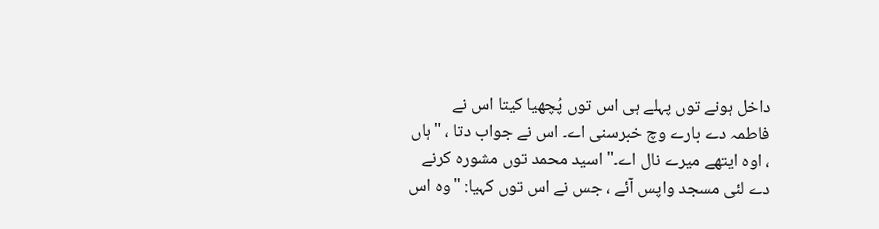داخل ہونے توں پہلے ہی اس توں پُچھیا کيتا اس نے فاطمہ دے بارے وچ خبرسنی اے۔ اس نے جواب دتا ، "ہاں ، اوہ ایتھے میرے نال اے۔" اسید محمد توں مشورہ کرنے دے لئی مسجد واپس آئے ، جس نے اس توں کہیا: "وہ اس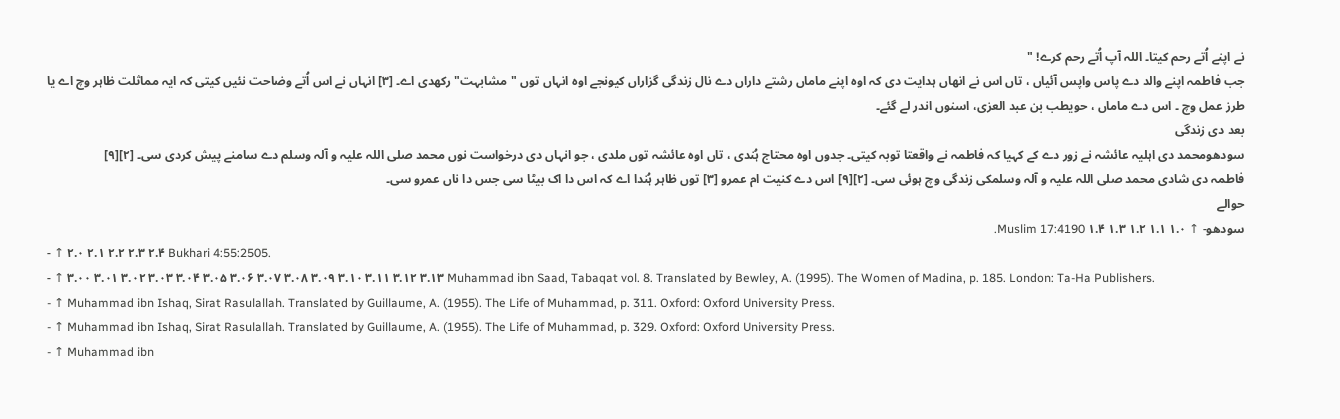نے اپنے اُتے رحم کيتا۔ اللہ آپ اُتے رحم کرے! "
جب فاطمہ اپنے والد دے پاس واپس آئیاں ، تاں اس نے انھاں ہدایت دی کہ اوہ اپنے ماماں رشتے داراں دے نال زندگی گزاراں کیونجے اوہ انہاں توں "مشابہت" رکھدی اے۔ [۳] انہاں نے اس اُتے وضاحت نئيں کيتی کہ ایہ مماثلت ظاہر وچ اے یا طرز عمل وچ ۔ اس دے ماماں ، حویطب بن عبد العزی، اسنوں اندر لے گئے۔
بعد دی زندگی
سودھومحمد دی اہلیہ عائشہ نے زور دے کے کہیا کہ فاطمہ نے واقعتا توبہ کیتی۔ جدوں اوہ محتاج ہُندی ، تاں اوہ عائشہ توں ملدی ، جو انہاں دی درخواست نوں محمد صلی اللہ علیہ و آلہ وسلم دے سامنے پیش کردی سی۔ [۲][۹]
فاطمہ دی شادی محمد صلی اللہ علیہ و آلہ وسلمکی زندگی وچ ہوئی سی۔ [۲][۹] اس دے کنیت ام عمرو [۳] توں ظاہر ہُندا اے کہ اس دا اک بیٹا سی جس دا ناں عمرو سی۔
حوالے
سودھو- ↑ ۱.۰ ۱.۱ ۱.۲ ۱.۳ ۱.۴ Muslim 17:4190.
- ↑ ۲.۰ ۲.۱ ۲.۲ ۲.۳ ۲.۴ Bukhari 4:55:2505.
- ↑ ۳.۰۰ ۳.۰۱ ۳.۰۲ ۳.۰۳ ۳.۰۴ ۳.۰۵ ۳.۰۶ ۳.۰۷ ۳.۰۸ ۳.۰۹ ۳.۱۰ ۳.۱۱ ۳.۱۲ ۳.۱۳ Muhammad ibn Saad, Tabaqat vol. 8. Translated by Bewley, A. (1995). The Women of Madina, p. 185. London: Ta-Ha Publishers.
- ↑ Muhammad ibn Ishaq, Sirat Rasulallah. Translated by Guillaume, A. (1955). The Life of Muhammad, p. 311. Oxford: Oxford University Press.
- ↑ Muhammad ibn Ishaq, Sirat Rasulallah. Translated by Guillaume, A. (1955). The Life of Muhammad, p. 329. Oxford: Oxford University Press.
- ↑ Muhammad ibn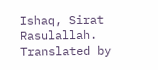Ishaq, Sirat Rasulallah. Translated by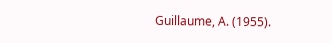Guillaume, A. (1955).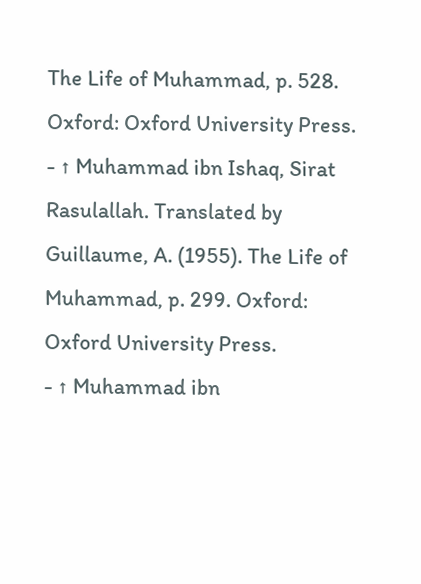The Life of Muhammad, p. 528. Oxford: Oxford University Press.
- ↑ Muhammad ibn Ishaq, Sirat Rasulallah. Translated by Guillaume, A. (1955). The Life of Muhammad, p. 299. Oxford: Oxford University Press.
- ↑ Muhammad ibn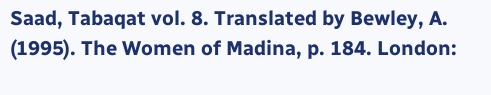Saad, Tabaqat vol. 8. Translated by Bewley, A. (1995). The Women of Madina, p. 184. London: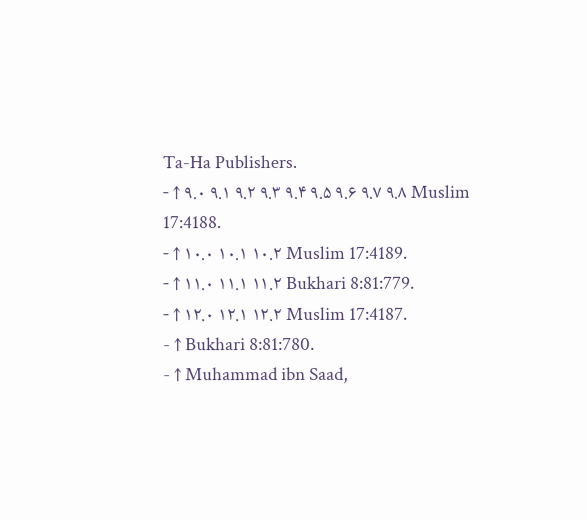Ta-Ha Publishers.
- ↑ ۹.۰ ۹.۱ ۹.۲ ۹.۳ ۹.۴ ۹.۵ ۹.۶ ۹.۷ ۹.۸ Muslim 17:4188.
- ↑ ۱۰.۰ ۱۰.۱ ۱۰.۲ Muslim 17:4189.
- ↑ ۱۱.۰ ۱۱.۱ ۱۱.۲ Bukhari 8:81:779.
- ↑ ۱۲.۰ ۱۲.۱ ۱۲.۲ Muslim 17:4187.
- ↑ Bukhari 8:81:780.
- ↑ Muhammad ibn Saad,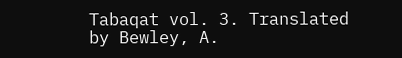Tabaqat vol. 3. Translated by Bewley, A.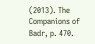(2013). The Companions of Badr, p. 470.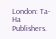London: Ta-Ha Publishers.